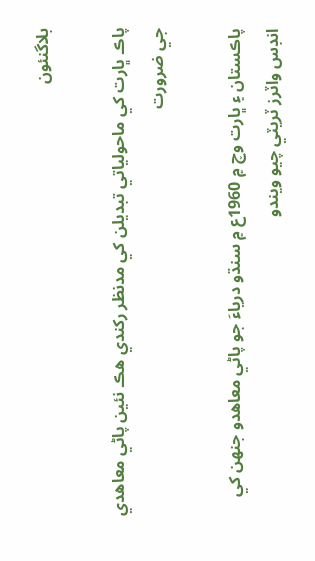بلاگنئون

پاڪ ڀارت کي ماحولياتي تبديلن کي مدنظر رکندي هڪ نئين پاڻي معاهدي جي ضرورت

پاڪستان ۽ ڀارت وچ ۾ 1960ع ۾ سنڌو درياءَ جو پاڻي معاهدو جنهن کي انڊس واٽرز ٽريٽي چيو ويندو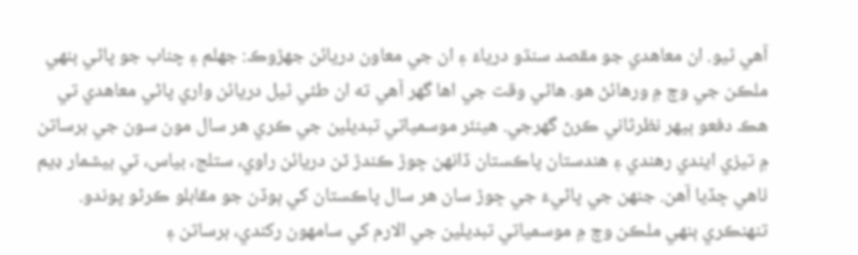آهي ٿيو. ان معاهدي جو مقصد سنڌو درياءَ ۽ ان جي معاون دريائن جهڙوڪ: جهلم ۽ چناب جو پاڻي ٻنهي ملڪن جي وچ ۾ ورهائڻ هو. هاڻي وقت جي اها گهر آهي ته ان طئي ٿيل دريائن واري پاڻي معاهدي تي هڪ دفعو ٻيهر نظرثاني ڪرڻ گهرجي. هينئر موسمياتي تبديلين جي ڪري هر سال مون سون جي برساتن ۾ تيزي ايندي رهندي ۽ هندستان پاڪستان ڏانهن ڇوڙ ڪندڙ ٽن دريائن راوي، ستلج، بياس، تي بيشمار ڊيم ٺاهي ڇڏيا آهن. جنهن جي پاڻيءَ جي ڇوڙ سان هر سال پاڪستان کي ٻوڏن جو مقابلو ڪرڻو پوندو. تنهنڪري ٻنهي ملڪن وچ ۾ موسمياتي تبديلين جي الارم کي سامهون رکندي، برساتن ۽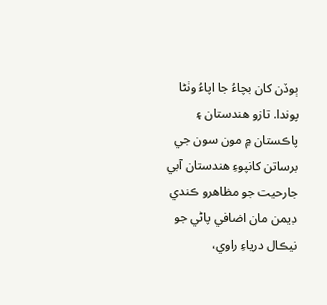ٻوڏن کان بچاءُ جا اپاءُ وٺڻا پوندا. تازو هندستان ۽ پاڪستان ۾ مون سون جي برساتن کانپوءِ هندستان آبي جارحيت جو مظاهرو ڪندي ڊيمن مان اضافي پاڻي جو نيڪال درياءِ راوي،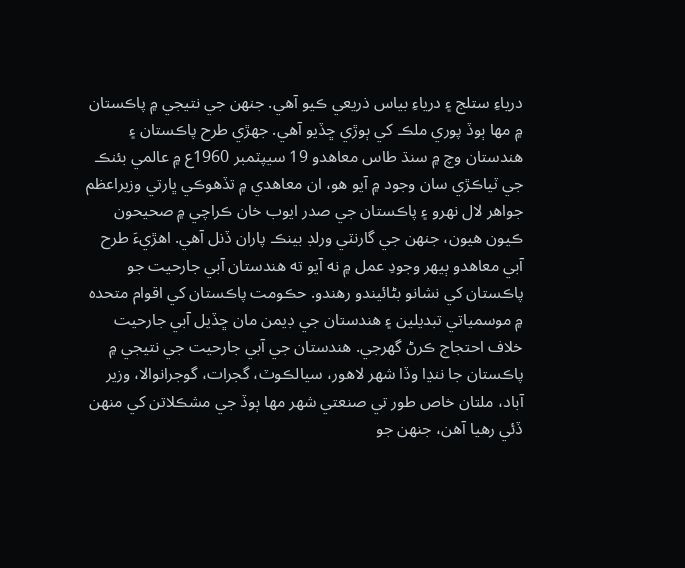درياءِ ستلج ۽ درياءِ بياس ذريعي ڪيو آهي. جنهن جي نتيجي ۾ پاڪستان ۾ مها ٻوڏ پوري ملڪ کي ٻوڙي ڇڏيو آهي. جهڙي طرح پاڪستان ۽ هندستان وچ ۾ سنڌ طاس معاهدو 19 سيپٽمبر 1960ع ۾ عالمي بئنڪ جي ٽياڪڙي سان وجود ۾ آيو هو، ان معاهدي ۾ تڏهوڪي ڀارتي وزيراعظم جواهر لال نهرو ۽ پاڪستان جي صدر ايوب خان ڪراچي ۾ صحيحون ڪيون هيون، جنهن جي گارنٽي ورلڊ بينڪ پاران ڏنل آهي. اهڙيءَ طرح آبي معاهدو ٻيهر وجودِ عمل ۾ نه آيو ته هندستان آبي جارحيت جو پاڪستان کي نشانو بڻائيندو رهندو. حڪومت پاڪستان کي اقوام متحده ۾ موسمياتي تبديلين ۽ هندستان جي ڊيمن مان ڇڏيل آبي جارحيت خلاف احتجاج ڪرڻ گهرجي. هندستان جي آبي جارحيت جي نتيجي ۾ پاڪستان جا ننڍا وڏا شهر لاهور، سيالڪوٽ، گجرات، گوجرانوالا، وزير آباد، ملتان خاص طور تي صنعتي شهر مها ٻوڏ جي مشڪلاتن کي منهن ڏئي رهيا آهن، جنهن جو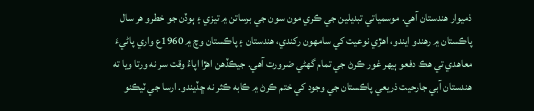ذميوار هندستان آهي. موسمياتي تبديلين جي ڪري مون سون جي برساتن ۾ تيزي ۽ ٻوڏن جو خطرو هر سال پاڪستان ۾ رهندو ايندو، اهڙي نوعيت کي سامهون رکندي، هندستان ۽ پاڪستان وچ ۾ 1960ع واري پاڻيءَ معاهدي تي هڪ دفعو ٻيهر غور ڪرڻ جي تمام گھڻي ضرورت آهي. جيڪڏهن اهڙا اپاءُ وقت سر نه ورتا ويا ته هندستان آبي جارحيت ذريعي پاڪستان جي وجود کي ختم ڪرڻ ۾ ڪابه ڪثر نه ڇڏيندو. ارسا جي ٽيڪنو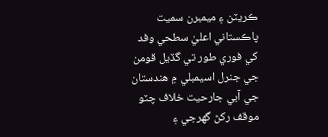ڪريٽن ۽ ميمبرن سميت پاڪستاني اعليٰ سطحي وفد کي فوري طور تي گڏيل قومن جي جنرل اسيمبلي ۾ هندستان جي آبي جارحيت خلاف چٽو موقف رکڻ گهرجي ۽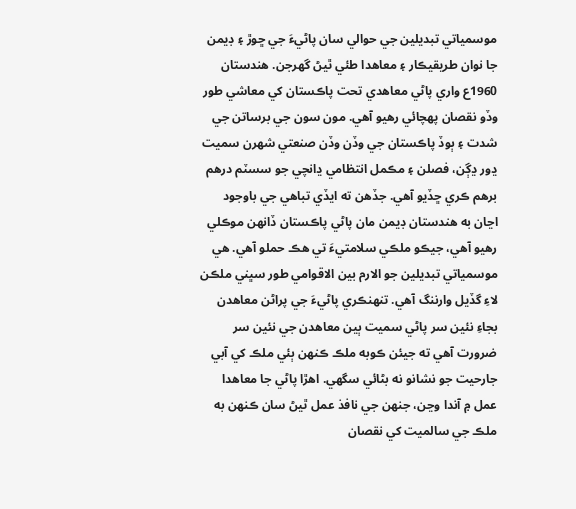موسمياتي تبديلين جي حوالي سان پاڻيءَ جي ڇوڙ ۽ ڊيمن جا نوان طريقيڪار ۽ معاهدا طئي ٿيڻ گهرجن. هندستان 1960ع واري پاڻي معاهدي تحت پاڪستان کي معاشي طور وڏو نقصان پهچائي رهيو آهي. مون سون جي برساتن جي شدت ۽ ٻوڏ پاڪستان جي وڏن وڏن صنعتي شهرن سميت ڍور ڍڳن، فصلن ۽ مڪمل انتظامي ڍانچي جو سسٽم درهم برهم ڪري ڇڏيو آهي. جڏهن ته ايڏي تباھي جي باوجود اڃان به هندستان ڊيمن مان پاڻي پاڪستان ڏانهن موڪلي رهيو آهي، جيڪو ملڪي سلامتيءَ تي هڪ حملو آهي. هي موسمياتي تبديلين جو الارم بين الاقوامي طور سڀني ملڪن لاءِ گڏيل وارننگ آهي. تنهنڪري پاڻيءَ جي پراڻن معاهدن بجاءِ نئين سر پاڻي سميت ٻين معاهدن جي نئين سر ضرورت آهي ته جيئن ڪوبه ملڪ ڪنهن ٻئي ملڪ کي آبي جارحيت جو نشانو نه بڻائي سگهي. اهڙا پاڻي جا معاهدا عمل ۾ آندا وڃن، جنهن جي نافذ عمل ٿيڻ سان ڪنهن به ملڪ جي سالميت کي نقصان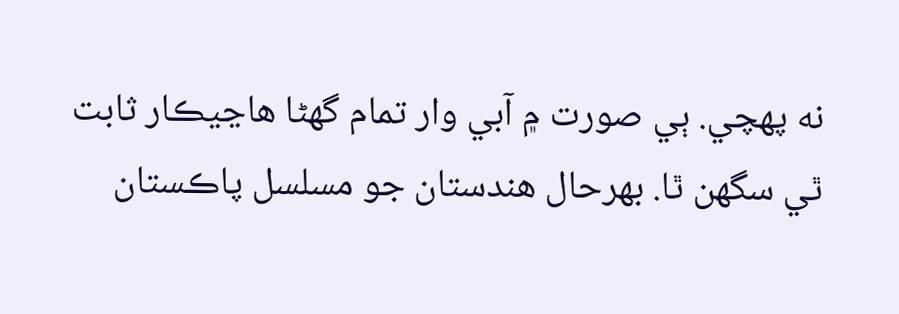نه پهچي. ٻي صورت ۾ آبي وار تمام گھڻا هاڃيڪار ثابت ٿي سگهن ٿا. بهرحال هندستان جو مسلسل پاڪستان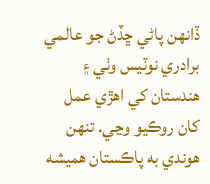ڏانهن پاڻي ڇڏڻ جو عالمي برادري نوٽيس وٺي ۽ هندستان کي اهڙي عمل کان روڪيو وڃي. تنهن هوندي به پاڪستان هميشه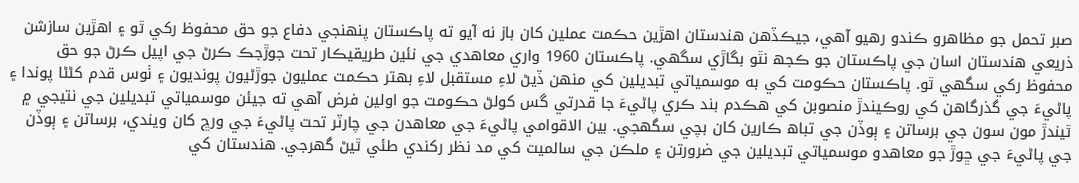صبر تحمل جو مظاهرو ڪندو رهيو آهي، جيڪڏهن هندستان اهڙين حڪمت عملين کان باز نه آيو ته پاڪستان پنهنجي دفاع جو حق محفوظ رکي ٿو ۽ اهڙين سازشن ذريعي هندستان اسان جي پاڪستان جو ڪجھ نٿو بگاڙي سگهي. پاڪستان 1960 واري معاهدي جي نئين طريقيڪار تحت جوڙجڪ ڪرڻ جي اپيل ڪرڻ جو حق محفوظ رکي سگهي ٿو. پاڪستان حڪومت کي به موسمياتي تبديلين کي منهن ڏيڻ لاءِ مستقبل لاءِ بهتر حڪمت عمليون جوڙڻيون پونديون ۽ ٺوس قدم کڻڻا پوندا ۽ پاڻيءَ جي گذرگاهن کي روڪيندڙ منصوبن کي هڪدم بند ڪري پاڻيءَ جا قدرتي گس کولڻ حڪومت جو اولين فرض آهي ته جيئن موسمياتي تبديلين جي نتيجي ۾ ٿيندڙ مون سون جي برساتن ۽ ٻوڏن جي تباھ ڪارين کان بچي سگهجي. بين الاقوامي پاڻيءَ جي معاهدن جي چارٽر تحت پاڻيءَ جي ورڇ کان ويندي، برساتن ۽ ٻوڏن جي پاڻيءَ جي ڇوڙ جو معاهدو موسمياتي تبديلين جي ضرورتن ۽ ملڪن جي سالميت کي مد نظر رکندي طئي ٿيڻ گهرجي. هندستان کي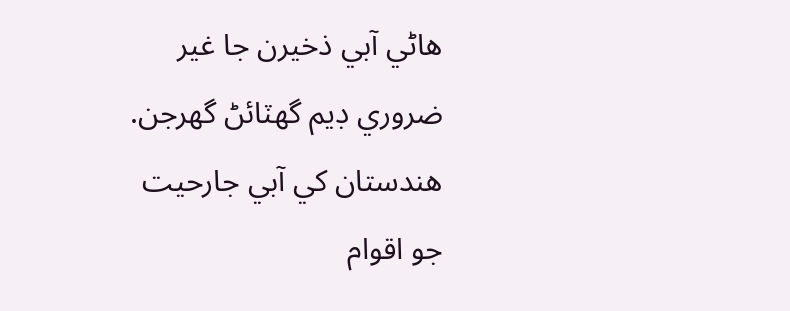هاڻي آبي ذخيرن جا غير ضروري ڊيم گهٽائڻ گهرجن. هندستان کي آبي جارحيت جو اقوام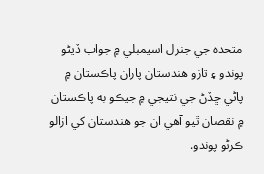متحده جي جنرل اسيمبلي ۾ جواب ڏيڻو پوندو ۽ تازو هندستان پاران پاڪستان ۾ پاڻي ڇڏڻ جي نتيجي ۾ جيڪو به پاڪستان ۾ نقصان ٿيو آهي ان جو هندستان کي ازالو ڪرڻو پوندو.